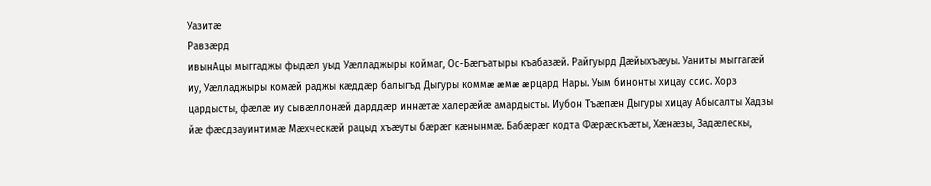Уазитæ
Равзæрд
ивынАцы мыггаджы фыдæл уыд Уæлладжыры коймаг, Ос-Бæгъатыры къабазæй. Райгуырд Дæйыхъæуы. Уаниты мыггагæй иу, Уæлладжыры комæй раджы кæддæр балыгъд Дыгуры коммæ æмæ æрцард Нары. Уым бинонты хицау ссис. Хорз цардысты, фæлæ иу сывæллонæй дарддæр иннæтæ халерæйæ амардысты. Иубон Тъæпæн Дыгуры хицау Абысалты Хадзы йæ фæсдзауинтимæ Мæхческæй рацыд хъæуты бæрæг кæнынмæ. Бабæрæг кодта Фæрæскъæты, Хæнæзы, Задæлескы,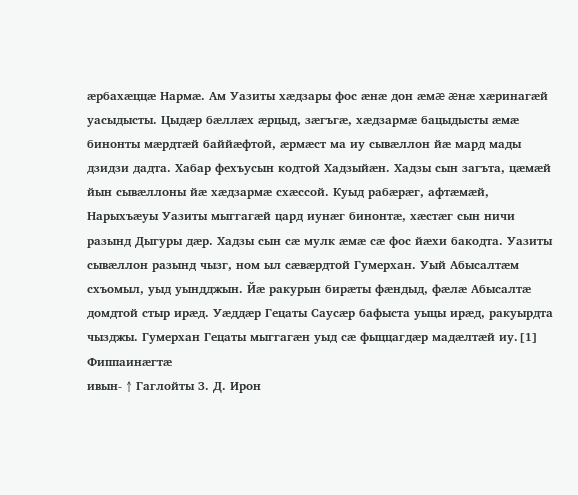æрбахæццæ Нармæ. Ам Уазиты хæдзары фос æнæ дон æмæ æнæ хæринагæй уасыдысты. Цыдæр бæллæх æрцыд, зæгъгæ, хæдзармæ бацыдысты æмæ бинонты мæрдтæй баййæфтой, æрмæст ма иу сывæллон йæ мард мады дзидзи дадта. Хабар фехъусын кодтой Хадзыйæн. Хадзы сын загъта, цæмæй йын сывæллоны йæ хæдзармæ схæссой. Куыд рабæрæг, афтæмæй, Нарыхъæуы Уазиты мыггагæй цард иунæг бинонтæ, хæстæг сын ничи разынд Дыгуры дæр. Хадзы сын сæ мулк æмæ сæ фос йæхи бакодта. Уазиты сывæллон разынд чызг, ном ыл сæвæрдтой Гумерхан. Уый Абысалтæм схъомыл, уыд уындджын. Йæ ракурын бирæты фæндыд, фæлæ Абысалтæ домдтой стыр ирæд. Уæддæр Гецаты Саусæр бафыста уыцы ирæд, ракуырдта чызджы. Гумерхан Гецаты мыггагæн уыд сæ фыццагдæр мадæлтæй иу.[1]
Фиппаинæгтæ
ивын- ↑ Гаглойты З. Д. Ирон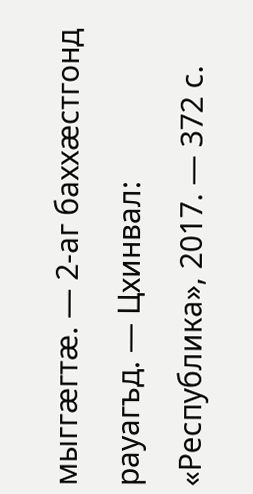мыггæгтæ. — 2-аг баххæстгонд рауагъд. — Цхинвал: «Республика», 2017. — 372 с.